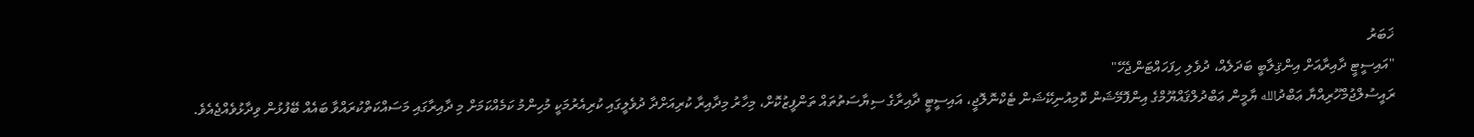ޚަބަރު
"އައިސީޓީ ދާއިރާއަށް އިންޤިލާބީ ބަދަލެއް، ދުވެލި ހިފަހައްޓަންޖެހޭ"
ރައީސުލްޖުމްހޫރިއްޔާ ޢަބްދުالله ޔާމީން ޢަބްދުލްޤައްޔޫމްގެ އިންފޮމޭޝަން ކޮމިއުނިކޭޝަން ޓެކްނޮލޮޖީ، އައިސީޓީ ދާއިރާގެ ސިޔާސަތުތައް ތަންފީޒުކޮށް، މިހާރު މިދާއިރާ ކުރިއަށްދާ ދުވެލީގައި ކުރިއެރުމަކީ މުހިންމު ކަމެއްކަމަށް މި ދާއިރާގައި މަސައްކަތްކުރައްވާ ބައެއް ބޭފުޅުން ވިދާޅުވެއްޖެއެވެ.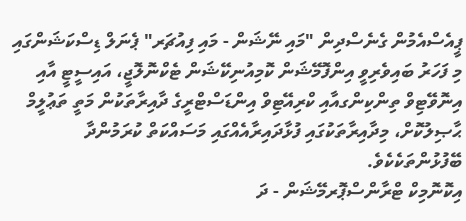ޕީއެސްއެމުން ގެނެސްދިން "މައި ނޭޝަން - މައި ފިއުޗަރ" ޕެނަލް ޑިސްކަޝަންގައި މި ފަހަރު ބައިވެރިވީ އިންފޮމޭޝަން ކޮމިއުނިކޭޝަން ޓެކްނޮލޮޖީ، އައިސީޓީ އާއި އިނޮވޭޓިވް ތިންކިންގއާއި ކްރިއޭޓިވް އިންޑަސްޓްރީގެ ދާއިރާތަކުން މަތީ ތަޢުލީމް ޙާޞިލުކޮށް، މިދާއިރާތަކުގައި ފުޅާދައިރާއެއްގައި މަސައްކަތް ކުރަމުންދާ ބޭފުޅުންތަކެކެވެ.
އިކޮނޮމިކް ޓްރާންސްޕޮރމޭޝަން - ދަ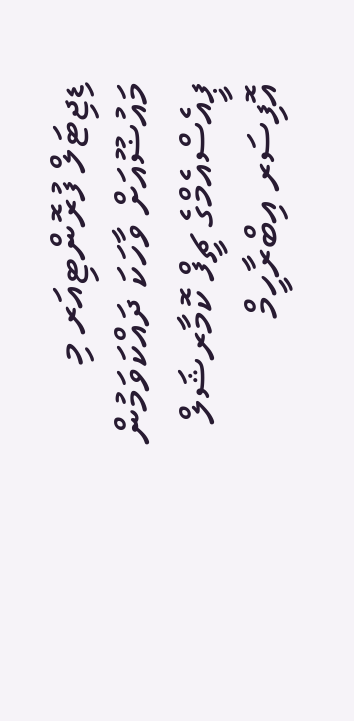ޑިޖިޓަލް ފުރޮންޓިއަރ މި މައުޟޫއަށް ވާހަކަ ދައްކަވަމުން ޕީއެސްއެމްގެ ޗީފް ކޮމާރޝަލް އޮފިސަރ އިބްރާހީމް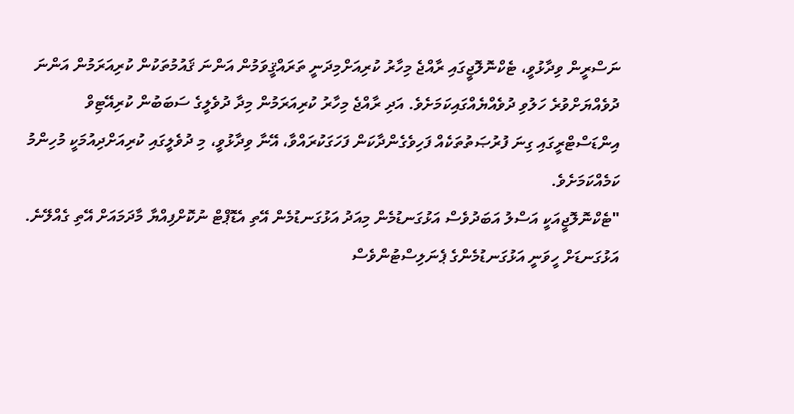ނަސްރީން ވިދާޅުވީ، ޓެކްނޮލޮޖީގައި ރާއްޖެ މިހާރު ކުރިއަށްމިދަނީ ތަރައްޤީވަމުން އަންނަ ޤައުމުތަކުން ކުރިއަރަމުން އަންނަ ދުވެއްޔަށްވުރެ ހަލުވި ދުވެއްޔެއްގައިކަމަށެވެ. އަދި ރާއްޖެ މިހާރު ކުރިއަރަމުން މިދާ ދުވެލީގެ ސަބަބުން ކުރިއޭޓިވް އިންޑަސްޓްރީގައި ގިނަ ފުރުޞަތުތަކެއް ފަހިވެގެންދާކަން ފަހަގަކުރައްވާ، އޭނާ ވިދާޅުވީ، މި ދުވެލީގައި ކުރިއަށްދިއުމަކީ މުހިންމު ކަމެއްކަމަށެވެ.
"ޓެކްނޮލޮޖީއަކީ އަސްލު އަބަދުވެސް އަޅުގަނޑުމެން މިއަދު އަޅުގަނޑުމެން އޭތި އެޑޮޕްޓް ނުކޮށްފިއްޔާ މާދަމައަށް އޭތި ގެއްލޭނެ. އަޅުގަނޑަށް ހީވަނީ އަޅުގަނޑުމެންގެ ޕެނަލިސްޓުންވެސް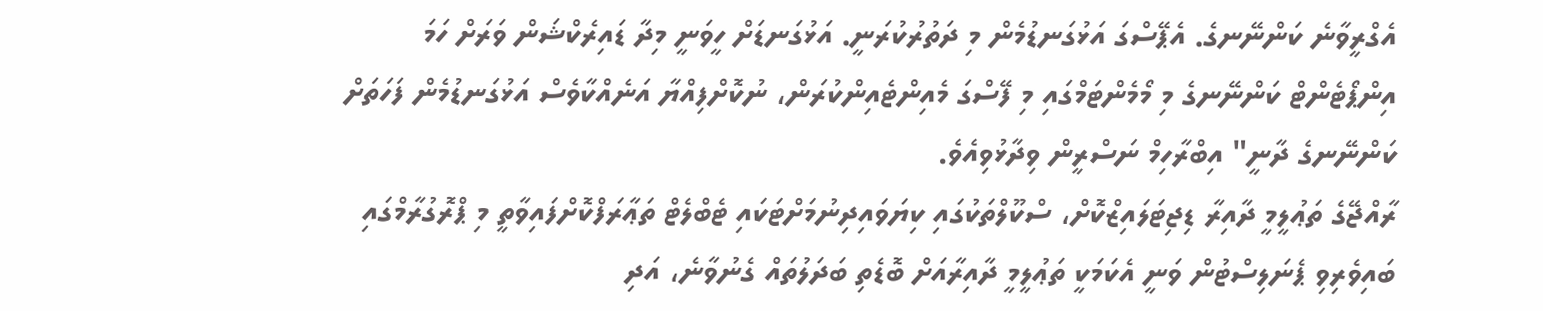އެގްރީވާނެ ކަންނޭނގެ. އެޕޭސްގަ އަޅުގަނޑުމެން މި ދަތުރުކުރަނީ. އަޅުގަނޑަށް ހީވަނީ މިދާ ޑައިރެކްޝަން ވަރަށް ހަމަ އިންޕޯޓެންޓް ކަންނޭނގެ މި މޯމެންޓަމްގައި މި ފޭސްގަ މެއިންޓެއިންކުރަން، ނުކޮށްފިއްޔާ އަނެއްކާވެސް އަޅުގަނޑުމެން ފަހަތަށް ކަންނޭނގެ ދާނީ" އިބްރާހިމް ނަސްރީން ވިދާޅުވިއެވެ.
ރާއްޖޭގެ ތަޢުލީމީ ދާއިރާ ޑިޖިޓަލައިޒްކޮށް، ސްކޫލްތަކުގައި ކިޔަވައިދިނުމަށްޓަކައި ޓެބްލެޓް ތަޢާރަފްކޮށްފައިވާތީ މި ޕްރޮގުރާމްގައި ބައިވެރިވި ޕެނަލިސްޓުން ވަނީ އެކަމަކީ ތަޢުލީމީ ދާއިރާއަށް ބޮޑެތި ބަދަލުތައް ގެނުވާނެ، އަދި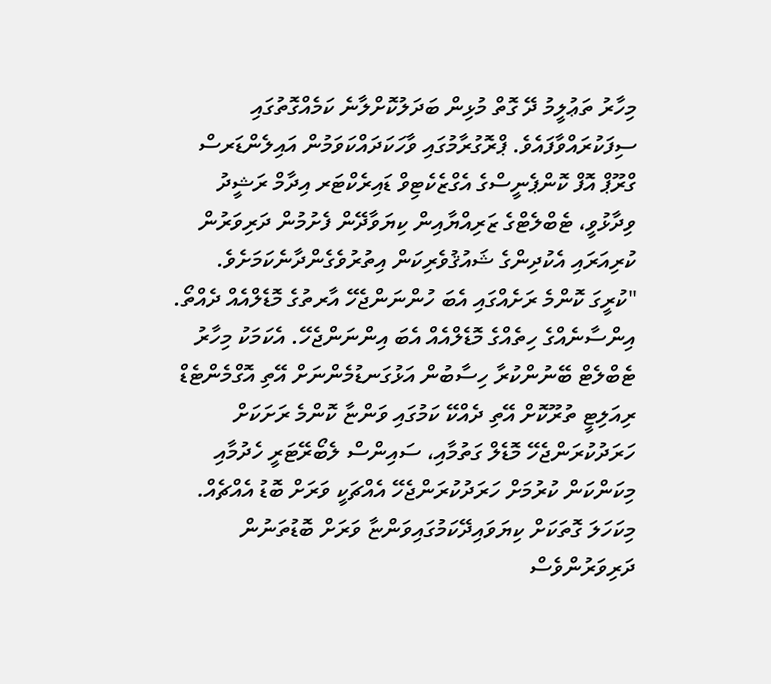މިހާރު ތަޢުލީމު ދޭ ގޮތް މުޅިން ބަދަލުކޮށްލާނެ ކަމެއްގޮތުގައި ސިފަކުރައްވާފައެވެ. ޕްރޮގުރާމުގައި ވާހަކަދައްކަވަމުން އައިލެންޑަރސް ގްރޫޕް އޮފް ކޮންޕެނީސްގެ އެގްޒެކެޓިވް ޑައިރެކްޓަރ އިދާމް ރަޝީދު ވިދާޅުވީ، ޓެބްލެޓްގެ ޒަރިއްޔާއިން ކިޔަވާދޭން ފެށުމުން ދަރިވަރުން ކުރިއަރައި އެކުދިންގެ ޝައުޤުވެރިކަން އިތުރުވެގެންދާނެކަމަށެވެ.
"ކުރީގަ ކޮންމެ ރަށެއްގައި އެބަ ހުންނަންޖެހޭ އާރތުގެ މޮޑެލްއެއް ދެއްތޯ. އިންސާނެއްގެ ހިތެއްގެ މޮޑެލްއެއް އެބަ އިންނަންޖެހޭ. އެކަމަކު މިހާރު ޓެބްލެޓް ބޭނުންކުރާ ހިސާބުން އަޅުގަނޑުމެންނަށް އޭތި އޮގްމެންޓެޑް ރިއަލިޓީ ތުރޫކޮށް އޭތި ދެއްކޭ ކަމުގައި ވަންޏާ ކޮންމެ ރަށަކަށް ހަރަދުކުރަންޖެހޭ މޮޑެލް ގަތުމާއި، ސައިންސް ލެބޯރޭޓަރީ ހެދުމާއި މިކަންކަން ކުރުމަށް ހަރަދުކުރަންޖެހޭ އެއްޗަކީ ވަރަށް ބޮޑު އެއްޗެއް. މިކަހަލަ ގޮތަކަށް ކިޔަވައިދޭކަމުގައިވަންޏާ ވަރަށް ބޮޑުތަނުން ދަރިވަރުންވެސް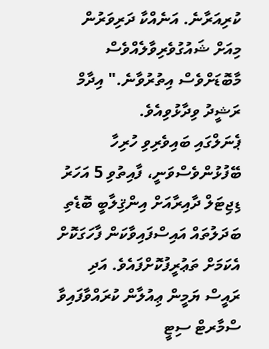ކުރިއަރާނެ. އަނެއްކާ ދަރިވަރުން މިއަށް ޝައުގުވެރިވާލެއްވެސް މާބޮޑަށްވެސް އިތުރުވާނެ." އިދާމް ރަޝީދު ވިދާޅުވިއެވެ.
ޕެނަލްގައި ބައިވެރިވި ހުރިހާ ބޭފުޅުންވެސްވަނީ، ފާއިތުވި 5 އަހަރު ޑިޖިޓަލް ދާއިރާއަށް އިންޤިލާބީ ބޮޑެތި ބަދަލުތައް އައިސްފައިވާކަން ފާހަގަކޮށް އެކަމަށް ތަޢުރީފުކޮށްފައެވެ. އަދި ރައީސް ޔަމީން ޢިއުލާން ކުރައްވާފައިވާ ސްމާރޓް ސިޓީ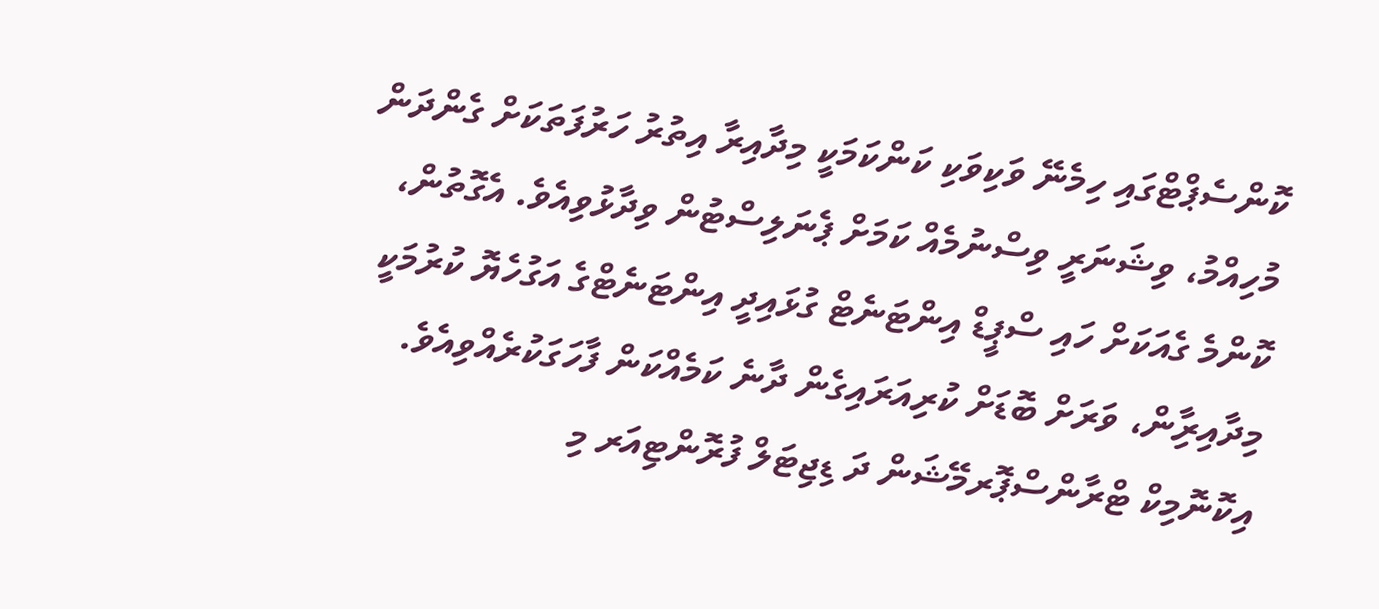ކޮންސެޕްޓްގައި ހިމެނޭ ވަކިވަކި ކަންކަމަކީ މިދާއިރާ އިތުރު ހަރުފަތަކަށް ގެންދަން މުހިއްމު، ވިޝަނަރީ ވިސްނުމެއް ކަމަށް ޕެނަލިސްޓުން ވިދާޅުވިއެވެ. އެގޮތުން، ކޮންމެ ގެއަކަށް ހައި ސްޕީޑް އިންޓަނެޓް ގުޅައިދީ އިންޓަނެޓްގެ އަގުހެޔޮ ކުރުމަކީ މިދާއިރާިން، ވަރަށް ބޮޑަށް ކުރިއަރައިގެން ދާނެ ކަމެއްކަން ފާހަގަކުރެއްވިއެވެ.
އިކޮނޮމިކް ޓްރާންސްޕޮރމޭޝަން ދަ ޑިޖިޓަލް ފުރޮންޓިއަރ މި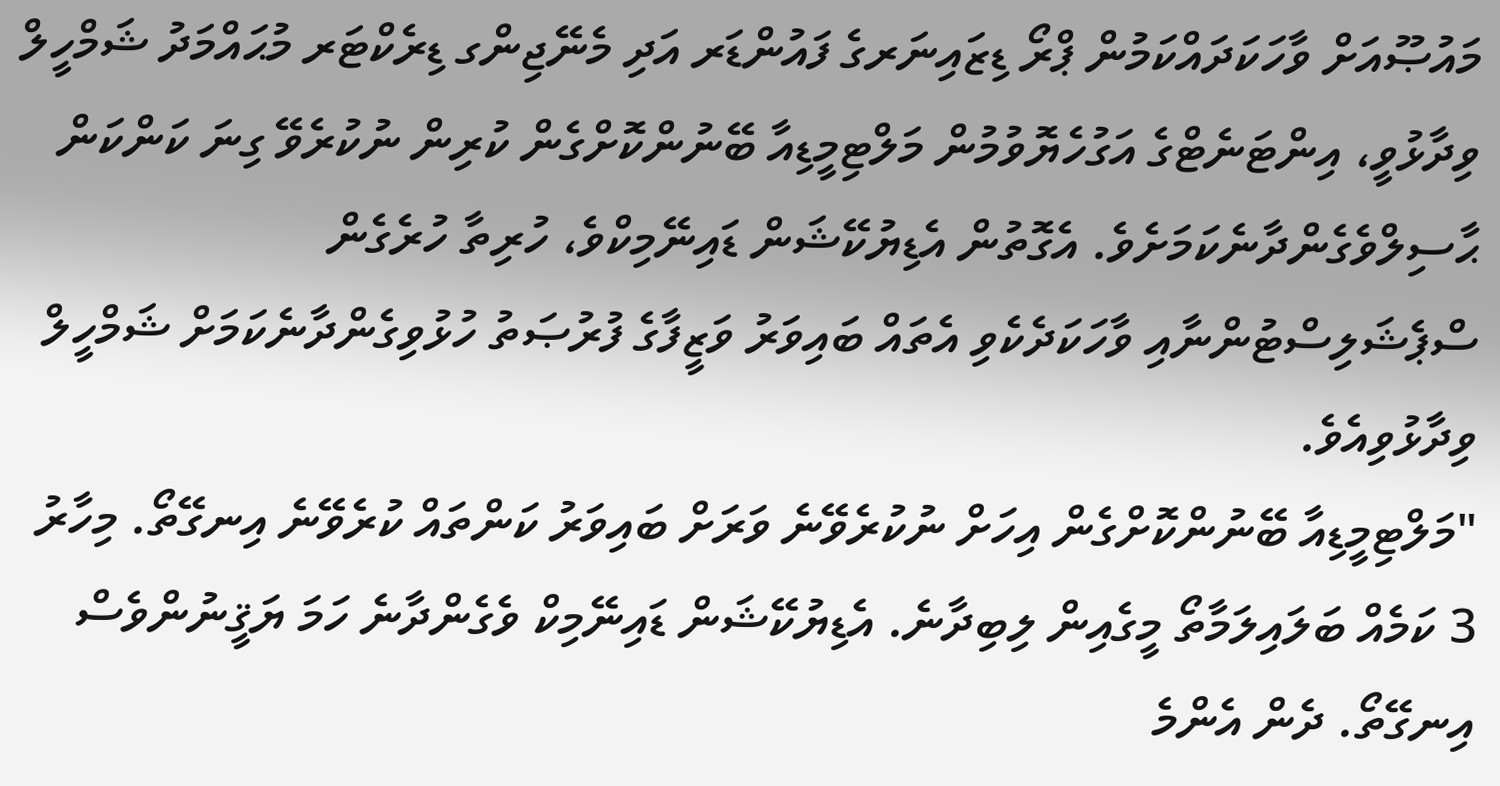މައުޞޫއަށް ވާހަކަދައްކަމުން ޕްރޯ ޑިޒައިނަރގެ ފައުންޑަރ އަދި މެނޭޖިންގ ޑިރެކްޓަރ މުޙައްމަދު ޝަމްހީލް ވިދާޅުވީ، އިންޓަނެޓްގެ އަގުހެޔޮވުމުން މަލްޓިމީޑިއާ ބޭނުންކޮށްގެން ކުރިން ނުކުރެވޭ ގިނަ ކަންކަން ޙާސިލްވެގެންދާނެކަމަށެވެ. އެގޮތުން އެޑިޔުކޭޝަން ޑައިނޭމިކްވެ، ހުރިތާ ހުރެގެން ސްޕެޝަލިސްޓުންނާއި ވާހަކަދެކެވި އެތައް ބައިވަރު ވަޒީފާގެ ފުރުޞަތު ހުޅުވިގެންދާނެކަމަށް ޝަމްހީލް ވިދާޅުވިއެވެ.
"މަލްޓިމީޑިއާ ބޭނުންކޮށްގެން އިހަށް ނުކުރެވޭނެ ވަރަށް ބައިވަރު ކަންތައް ކުރެވޭނެ އިނގޭތޯ. މިހާރު 3 ކަމެއް ބަލައިލަމާތޯ މީގެއިން ލިބިދާނެ. އެޑިޔުކޭޝަން ޑައިނޭމިކް ވެގެންދާނެ ހަމަ ޔަޤީނުންވެސް އިނގޭތޯ. ދެން އެންމެ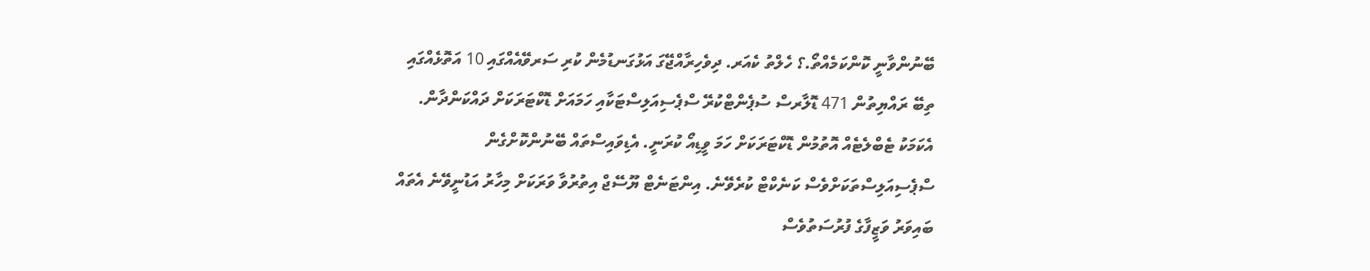ބޭނުންވާނީ ކޮންކަމެއްތޯ.؟ ހެލްތު ކެއަރ. ދިވެހިރާއްޖޭގަ އަޅުގަނޑުމެން ކުރި ސަރވޭއެއްގައި 10 އަތޮޅެއްގައި ތިބޭ ރައްޔިތުން 471 ޑޮލާރސް ސުޕެންޓްކުރޭ ސްޕެސިއަލިސްޓަކާއި ހަމައަށް ޑޮކްޓަރަކަށް ދައްކަންދާން. އެކަމަކު ޓެބްލެޓެއް އޮތުމުން ޑޮކްޓަރަކަށް ހަމަ ވީޑިއޯ ކުރަނީ. އެޑިވައިސްތައް ބޭނުންކޮށްގެން ސްޕެސިއަލިސްތަކަށްވެސް ކަނެކްޓް ކުރެވޭނެ. އިންޓަނެޓް ޔޫސޭޖް އިތުރުވާ ވަރަކަށް މިހާރު އަޑުނީވޭނެ އެތައް ބައިވަރު ވަޒީފާގެ ފުރުސަތުވެސް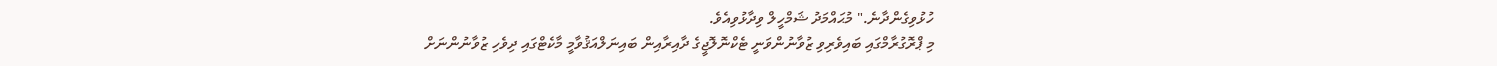ހުޅުވިގެންދާނެ." މުޙައްމަދު ޝަމްހީލް ވިދާޅުވިއެވެ.
މި ޕްރޮގުރާމްގައި ބައިވެރިވި ޒުވާނުންވަނީ ޓެކްނޮލޮޖީގެ ދާއިރާއިން ބައިނަލްއަޤުވާމީ މާކެޓްގައި ދިވެހި ޒުވާނުންނަށް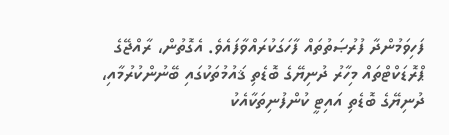ފަހިވަމުންދާ ފުރުޞަތުތައް ފާހަގަކުރައްވާފައެވެ. އެގޮތުން، ރާއްޖޭގެ ޕްރޮޑަކްޓްތައް މިހާރު ދުނިޔޭގެ ބޮޑެތި ޤައުމުތަކުގައި ބޭނުންކުރުމާއި، ދުނިޔޭގެ ބޮޑެތި އައިޓީ ކުންފުނިތަކާއެކު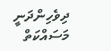ދިވެހިންދަނީ މަސައްކަތް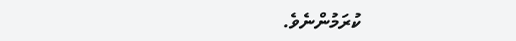ކުރަމުންނެވެ.